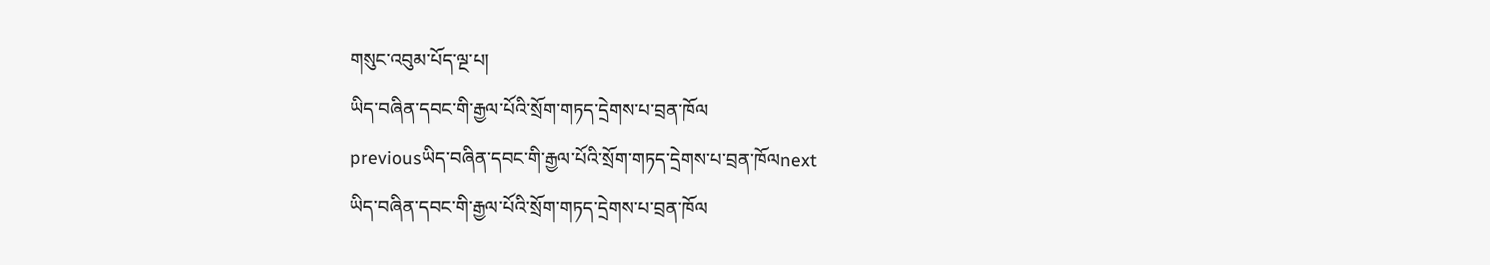གསུང་འབུམ་པོད་ལྔ་པ།
ཡིད་བཞིན་དབང་གི་རྒྱལ་པོའི་སྲོག་གཏད་དྲེགས་པ་བྲན་ཁོལ
previousཡིད་བཞིན་དབང་གི་རྒྱལ་པོའི་སྲོག་གཏད་དྲེགས་པ་བྲན་ཁོལnext
ཡིད་བཞིན་དབང་གི་རྒྱལ་པོའི་སྲོག་གཏད་དྲེགས་པ་བྲན་ཁོལ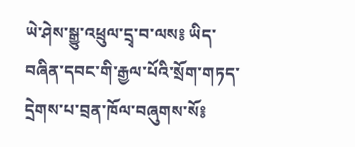ཡེ་ཤེས་སྒྱུ་འཕྲུལ་དྲྭ་བ་ལས༔ ཡིད་བཞིན་དབང་གི་རྒྱལ་པོའི་སྲོག་གཏད་དྲེགས་པ་བྲན་ཁོལ་བཞུགས་སོ༔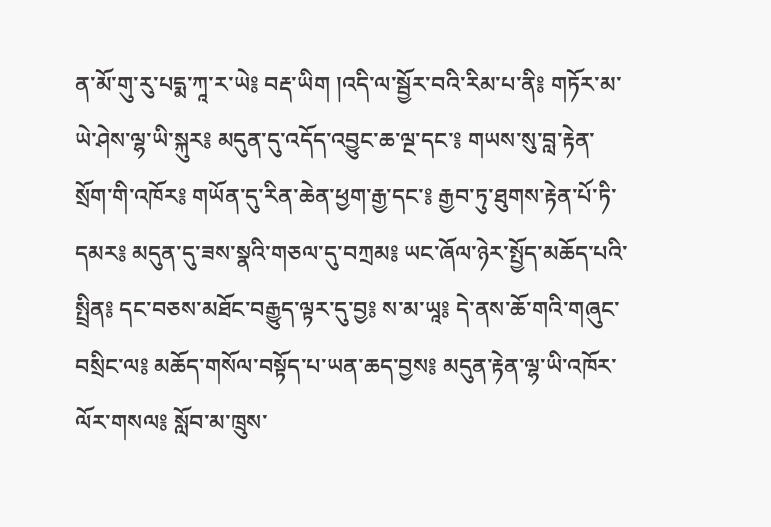ན་མོ་གུ་རུ་པདྨ་ཀཱ་ར་ཡེ༔ བརྡ་ཡིག །འདི་ལ་སྦྱོར་བའི་རིམ་པ་ནི༔ གཏོར་མ་ཡེ་ཤེས་ལྷ་ཡི་སྐུར༔ མདུན་དུ་འདོད་འབྱུང་ཆ་ལྔ་དང་༔ གཡས་སུ་བླ་རྟེན་སྲོག་གི་འཁོར༔ གཡོན་དུ་རིན་ཆེན་ཕྱག་རྒྱ་དང་༔ རྒྱབ་ཏུ་ཐུགས་རྟེན་པོ་ཏི་དམར༔ མདུན་དུ་ཟས་སྣའི་གཅལ་དུ་བཀྲམ༔ ཡང་ཞོལ་ཉེར་སྤྱོད་མཆོད་པའི་སྤྲིན༔ དང་བཅས་མཐོང་བརྒྱུད་ལྟར་དུ་བྱ༔ ས་མ་ཡཱ༔ དེ་ནས་ཆོ་གའི་གཞུང་བསྲིང་ལ༔ མཆོད་གསོལ་བསྟོད་པ་ཡན་ཆད་བྱས༔ མདུན་རྟེན་ལྷ་ཡི་འཁོར་ལོར་གསལ༔ སློབ་མ་ཁྲུས་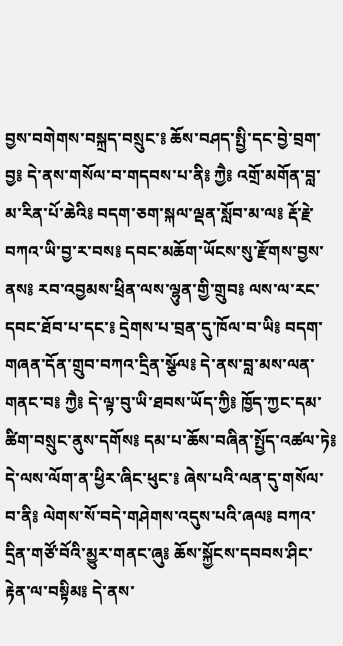བྱས་བགེགས་བསྐྲད་བསྲུང་༔ ཆོས་བཤད་སྤྱི་དང་བྱེ་བྲག་བྱ༔ དེ་ནས་གསོལ་བ་གདབས་པ་ནི༔ ཀྱཻ༔ འགྲོ་མགོན་བླ་མ་རིན་པོ་ཆེའི༔ བདག་ཅག་སྐལ་ལྡན་སློབ་མ་ལ༔ རྡོ་རྗེ་བཀའ་ཡི་བྱ་ར་བས༔ དབང་མཆོག་ཡོངས་སུ་རྫོགས་བྱས་ནས༔ རབ་འབྱམས་ཕྲིན་ལས་ལྷུན་གྱི་གྲུབ༔ ལས་ལ་རང་དབང་ཐོབ་པ་དང་༔ དྲེགས་པ་བྲན་དུ་ཁོལ་བ་ཡི༔ བདག་གཞན་དོན་གྲུབ་བཀའ་དྲིན་སྩོལ༔ དེ་ནས་བླ་མས་ལན་གནང་བ༔ ཀྱཻ༔ དེ་ལྟ་བུ་ཡི་ཐབས་ཡོད་ཀྱི༔ ཁྱོད་ཀྱང་དམ་ཚིག་བསྲུང་ནུས་དགོས༔ དམ་པ་ཆོས་བཞིན་སྤྱོད་འཚལ་ཏེ༔ དེ་ལས་ལོག་ན་ཕྱིར་ཞིང་ཕུང་༔ ཞེས་པའི་ལན་དུ་གསོལ་བ་ནི༔ ལེགས་སོ་བདེ་གཤེགས་འདུས་པའི་ཞལ༔ བཀའ་དྲིན་གཙོ་བོའི་མྱུར་གནང་ཞུ༔ ཆོས་སྐྱོངས་དབབས་ཤིང་རྟེན་ལ་བསྟིམ༔ དེ་ནས་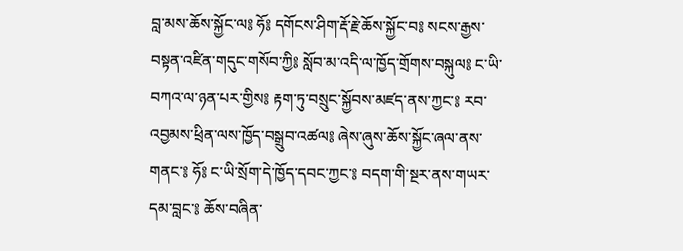བླ་མས་ཆོས་སྐྱོང་ལ༔ ཧོ༔ དགོངས་ཤིག་རྡོ་རྗེ་ཆོས་སྐྱོང་བ༔ སངས་རྒྱས་བསྟན་འཛིན་གདུང་གསོབ་ཀྱི༔ སློབ་མ་འདི་ལ་ཁྱོད་གྲོགས་བསྐུལ༔ ང་ཡི་བཀའ་ལ་ཉན་པར་གྱིས༔ རྟག་ཏུ་བསྲུང་སྐྱོབས་མཛད་ནས་ཀྱང་༔ རབ་འབྱམས་ཕྲིན་ལས་ཁྱོད་བསྒྲུབ་འཚལ༔ ཞེས་ཞུས་ཆོས་སྐྱོང་ཞལ་ནས་གནང་༔ ཧོ༔ ང་ཡི་སྲོག་དེ་ཁྱོད་དབང་ཀྱང་༔ བདག་གི་སྔར་ནས་གཡར་དམ་བླང་༔ ཆོས་བཞིན་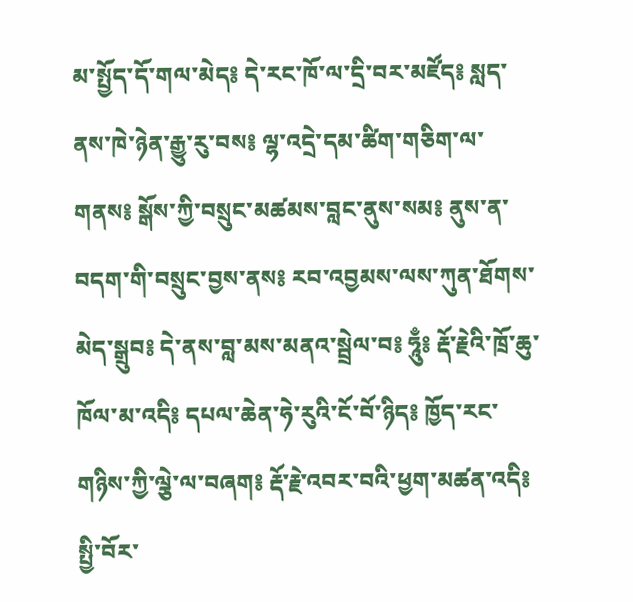མ་སྤྱོད་དོ་གལ་མེད༔ དེ་རང་ཁོ་ལ་དྲི་བར་མཛོད༔ སླད་ནས་ཁེ་ཉེན་རྒྱུ་རུ་བས༔ ལྷ་འདྲེ་དམ་ཚིག་གཅིག་ལ་གནས༔ སྒོས་ཀྱི་བསྲུང་མཚམས་བླང་ནུས་སམ༔ ནུས་ན་བདག་གི་བསྲུང་བྱས་ནས༔ རབ་འབྱམས་ལས་ཀུན་ཐོགས་མེད་སྒྲུབ༔ དེ་ནས་བླ་མས་མནའ་སྦྲེལ་བ༔ ཧཱུྃ༔ རྡོ་རྗེའི་ཁྲོ་ཆུ་ཁོལ་མ་འདི༔ དཔལ་ཆེན་ཧེ་རུའི་ངོ་བོ་ཉིད༔ ཁྱོད་རང་གཉིས་ཀྱི་ལྕེ་ལ་བཞག༔ རྡོ་རྗེ་འབར་བའི་ཕྱག་མཚན་འདི༔ སྤྱི་བོར་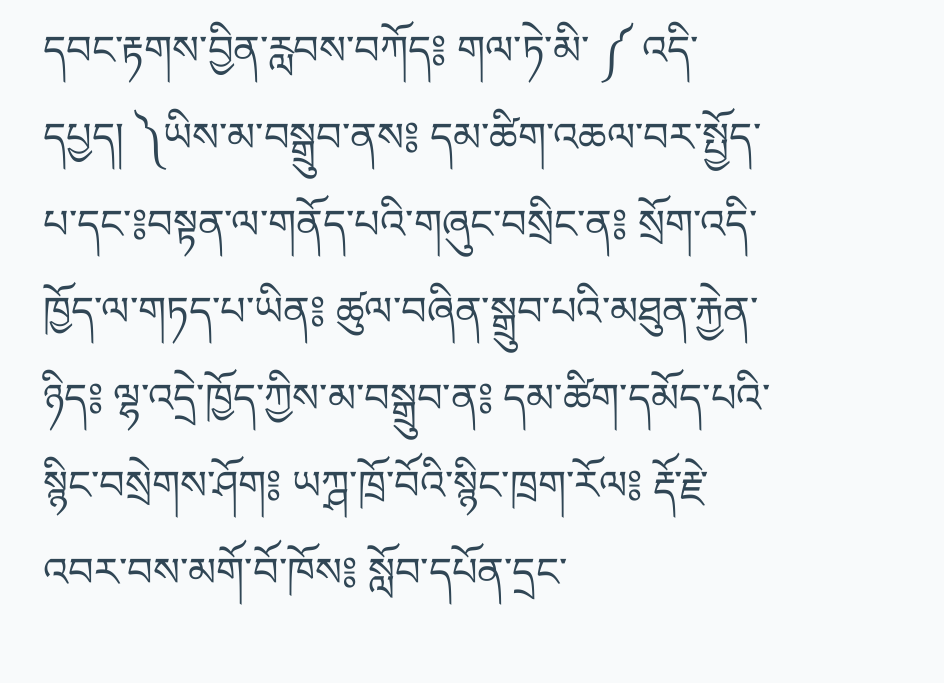དབང་རྟགས་བྱིན་རླབས་བཀོད༔ གལ་ཏེ་མི་ ༼ འདི་དཔྱད། ༽ཡིས་མ་བསྒྲུབ་ནས༔ དམ་ཚིག་འཆལ་བར་སྤྱོད་པ་དང་༔བསྟན་ལ་གནོད་པའི་གཞུང་བསྲིང་ན༔ སྲོག་འདི་ཁྱོད་ལ་གཏད་པ་ཡིན༔ ཚུལ་བཞིན་སྒྲུབ་པའི་མཐུན་རྐྱེན་ཉིད༔ ལྷ་འདྲེ་ཁྱོད་ཀྱིས་མ་བསྒྲུབ་ན༔ དམ་ཚིག་དམོད་པའི་སྙིང་བསྲེགས་ཤོག༔ ཡཀྴ་ཁྲོ་བོའི་སྙིང་ཁྲག་རོལ༔ རྡོ་རྗེ་འབར་བས་མགོ་བོ་ཁོས༔ སློབ་དཔོན་དྲང་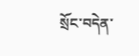སྲོང་བདེན་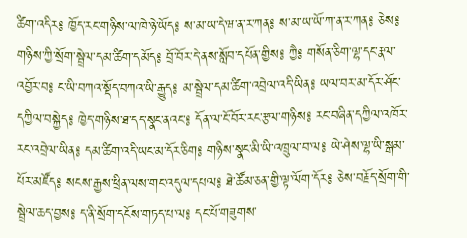ཚིག་འདིར༔ ཁྱོད་རང་གཉིས་ལ་ཁེ་ཉེ་ཡོད༔ ས་མ་ཡ་དེ་ཝ་ན་ར་ཀན༔ ས་མ་ཡ་ཡོ་ཀ་ན་ར་ཀན༔ ཅེས༔ གཉིས་ཀྱི་སྲོག་སྦྲེལ་དམ་ཚིག་དམོད༔ བྲོ་བོར་དེ་ནས་སློབ་དཔོན་གྱིས༔ ཀྱཻ༔ གསོན་ཅིག་ལྷ་དང་རྣལ་འབྱོར་བ༔ ང་ཡི་བཀའ་སྡོད་བཀའ་ཡི་རྒྱུད༔ མ་སྦྲེལ་དམ་ཚིག་འབྲེལ་འདི་ཡིན༔ ཡལ་བར་མ་དོར་ཤོང་དཀྱིལ་བསྐྱེད༔ ཁྱེད་གཉིས་ཐ་དད་སྣང་ནའང་༔ དོན་ལ་ངོ་བོར་རང་རྩལ་གཉིས༔ རང་བཞིན་དཀྱིལ་འཁོར་རང་འབྲེལ་ཡིན༔ དམ་ཚིག་འདི་ཡང་མ་དོར་ཅིག༔ གཉིས་སྣང་མི་ཡི་འཁྲུལ་བ་ལ༔ ཡེ་ཤེས་ལྷ་ཡི་སྒམ་པོར་མཛོད༔ སངས་རྒྱས་ཕྲིན་ལས་གང་འདུལ་དཔལ༔ ཐེ་ཚོམ་ཅན་གྱི་ལྟ་ལོག་དོར༔ ཅེས་བརྗོད་སྲོག་གི་སྦྲེལ་ཆད་བྱས༔ ད་ནི་སྲོག་དངོས་གཏད་པ་ལ༔ དང་པོ་གཟུགས་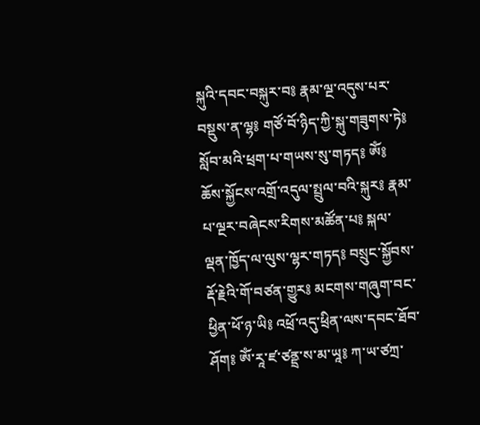སྐུའི་དབང་བསྐུར་བ༔ རྣམ་ལྔ་འདུས་པར་བསྡུས་ན་ལྷ༔ གཙོ་བོ་ཉིད་ཀྱི་སྐུ་གཟུགས་ཏེ༔ སློབ་མའི་ཕྲག་པ་གཡས་སུ་གཏད༔ ཨོཾ༔ ཆོས་སྐྱོངས་འགྲོ་འདུལ་སྤྲུལ་བའི་སྐུར༔ རྣམ་པ་ལྔར་བཞེངས་རིགས་མཚོན་པ༔ སྐལ་ལྡན་ཁྱོད་ལ་ལུས་ལྷར་གཏད༔ བསྲུང་སྐྱོབས་རྡོ་རྗེའི་གོ་བཙན་གྱུར༔ མངགས་གཞུག་བང་ཕྱིན་ཕོ་ཉ་ཡི༔ འཕྲོ་འདུ་ཕྲིན་ལས་དབང་ཐོབ་ཤོག༔ ཨོཾ་རཱ་ཛ་ཙནྡྲ་ས་མ་ཡཱ༔ ཀ་ཡ་ཙཀྲ་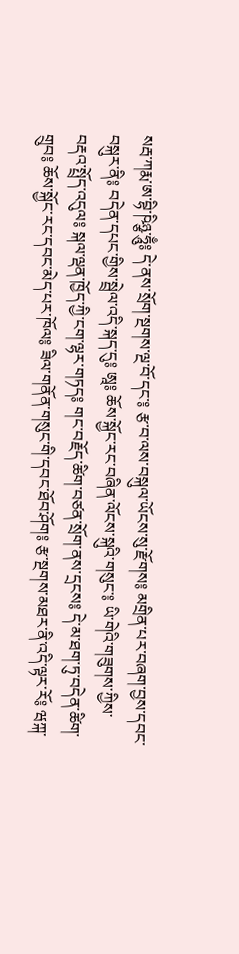སརྦ་ཀརྨ་ཨ་བྷི་ཥིཉྩ་ཧཱུྃ༔ དེ་ནས་སྲོག་སྔགས་ལྔ་བོ་དང་༔ རྩ་བ་ལས་བསྐུལ་ཡོངས་སུ་རྫོགས༔ མགྲིན་པར་བཞག་བྱས་དབང་བསྐུར་ནི༔ བདེན་དཔང་གྱིས་སྦྲེལ་འདི་སྐད་དུ༔ ཨཱ༔ ཆོས་སྐྱོང་རང་བཞིན་ལོངས་སྐུའི་གསུང་༔ ཡི་གེའི་གཟུགས་ཀྱིས་བརྡའ་སྤྲོད་འདུལ༔ སྐལ་ལྡན་ཁྱོད་ཀྱི་ངག་ལྷར་གཏད༔ གང་བརྗོད་ཚིག་བཙན་སྲོག་ནས་དྲངས༔ དེ་མ་ཐག་ཏུ་བདེན་ཚིག་གྲུབ༔ ཆོས་སྐྱོང་རང་དབང་མེད་པར་ཁོལ༔ ཟིལ་གནོན་གསུང་གི་དབང་ཐོབ་ཤོག༔ རྩ་སྔགས་མཐར་ནི་འདི་ལྟར་རོ༔ ཝཀྐ་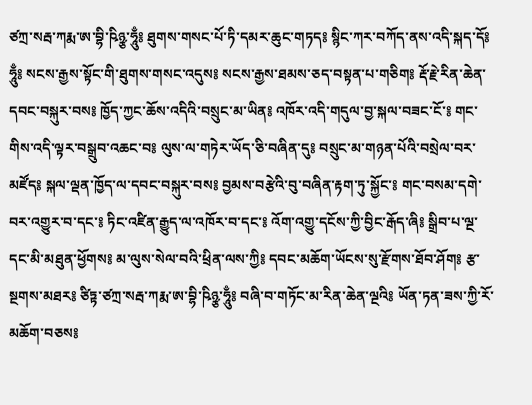ཙཀྲ་སརྦ་ཀརྨ་ཨ་བྷི་ཥིཉྩ་ཧཱུྃ༔ ཐུགས་གསང་པོ་ཏི་དམར་ཆུང་གཏད༔ སྙིང་ཀར་བཀོད་ནས་འདི་སྐད་དོ༔ ཧཱུྃ༔ སངས་རྒྱས་སྟོང་གི་ཐུགས་གསང་འདུས༔ སངས་རྒྱས་ཐམས་ཅད་བསྟན་པ་གཅིག༔ རྡོ་རྗེ་རིན་ཆེན་དབང་བསྐུར་བས༔ ཁྱོད་ཀྱང་ཆོས་འདིའི་བསྲུང་མ་ཡིན༔ འཁོར་འདི་གདུལ་བྱ་སྐལ་བཟང་ངོ་༔ གང་གིས་འདི་ལྟར་བསྒྲུབ་འཆང་བ༔ ལུས་ལ་གཏེར་ཡོད་ཅི་བཞིན་དུ༔ བསྲུང་མ་གཉན་པོའི་བསྲེལ་བར་མཛོད༔ སྐལ་ལྡན་ཁྱོད་ལ་དབང་བསྐུར་བས༔ བྱམས་བརྩེའི་བུ་བཞིན་རྟག་ཏུ་སྐྱོང་༔ གང་བསམ་དགེ་བར་འགྱུར་བ་དང་༔ ཏིང་འཛིན་རྒྱུད་ལ་འཁོར་བ་དང་༔ འོག་འགྱུ་དངོས་ཀྱི་བྱིང་རྒོད་ཞི༔ སྒྲིབ་པ་ལྔ་དང་མི་མཐུན་ཕྱོགས༔ མ་ལུས་སེལ་བའི་ཕྲིན་ལས་ཀྱི༔ དབང་མཆོག་ཡོངས་སུ་རྫོགས་ཐོབ་ཤོག༔ རྩ་སྔགས་མཐར༔ ཙིཏྟ་ཙཀྲ་སརྦ་ཀརྨ་ཨ་བྷི་ཥིཉྩ་ཧཱུྃ༔ བཞི་བ་གཏོང་མ་རིན་ཆེན་ལྔའི༔ ཡོན་ཏན་ཟས་ཀྱི་རོ་མཆོག་བཅས༔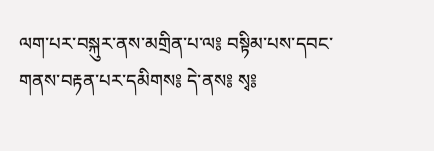ལག་པར་བསྐུར་ནས་མགྲིན་པ་ལ༔ བསྟིམ་པས་དབང་གནས་བརྟན་པར་དམིགས༔ དེ་ནས༔ སྭ༔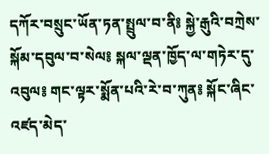དཀོར་བསྲུང་ཡོན་ཏན་སྤྲུལ་བ་ནི༔ སྐྱེ་རྒུའི་བཀྲེས་སྐོམ་དབུལ་བ་སེལ༔ སྐལ་ལྡན་ཁྱོད་ལ་གཏེར་དུ་འབུལ༔ གང་ལྟར་སྨོན་པའི་རེ་བ་ཀུན༔ སྐོང་ཞིང་འཛད་མེད་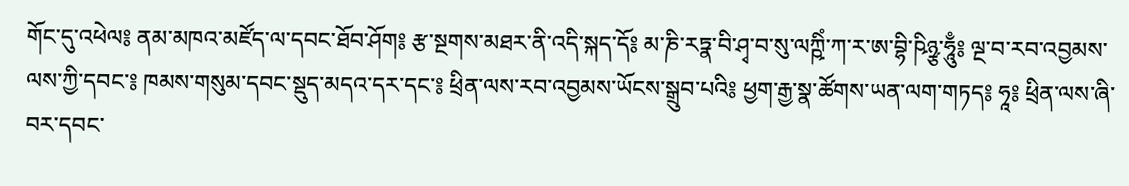གོང་དུ་འཕེལ༔ ནམ་མཁའ་མཛོད་ལ་དབང་ཐོབ་ཤོག༔ རྩ་སྔགས་མཐར་ནི་འདི་སྐད་དོ༔ མ་ཎི་རཏྣ་བི་ཤྭ་བ་སུ་ལཀྵིཾ་ཀ་ར་ཨ་བྷི་ཥིཉྩ་ཧཱུྃ༔ ལྔ་བ་རབ་འབྱམས་ལས་ཀྱི་དབང་༔ ཁམས་གསུམ་དབང་སྡུད་མདའ་དར་དང་༔ ཕྲིན་ལས་རབ་འབྱམས་ཡོངས་སྒྲུབ་པའི༔ ཕྱག་རྒྱ་སྣ་ཚོགས་ཡན་ལག་གཏད༔ ཧཱ༔ ཕྲིན་ལས་ཞི་བར་དབང་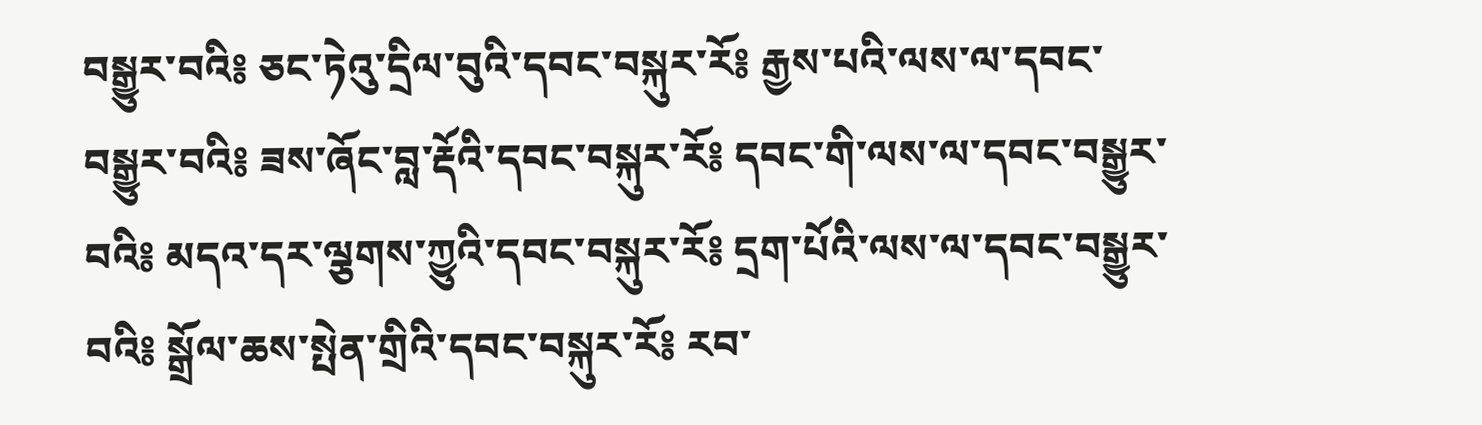བསྒྱུར་བའི༔ ཅང་ཏེའུ་དྲིལ་བུའི་དབང་བསྐུར་རོ༔ རྒྱས་པའི་ལས་ལ་དབང་བསྒྱུར་བའི༔ ཟས་ཞོང་བླ་རྡོའི་དབང་བསྐུར་རོ༔ དབང་གི་ལས་ལ་དབང་བསྒྱུར་བའི༔ མདའ་དར་ལྕགས་ཀྱུའི་དབང་བསྐུར་རོ༔ དྲག་པོའི་ལས་ལ་དབང་བསྒྱུར་བའི༔ སྒྲོལ་ཆས་སྤེན་གྲིའི་དབང་བསྐུར་རོ༔ རབ་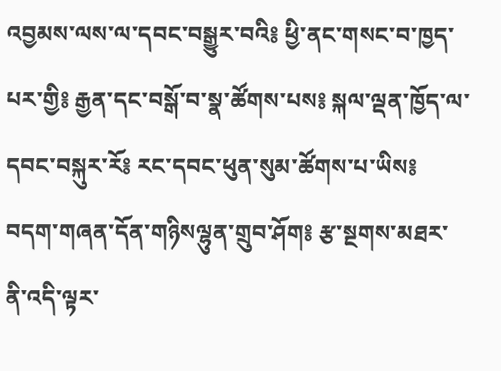འབྱམས་ལས་ལ་དབང་བསྒྱུར་བའི༔ ཕྱི་ནང་གསང་བ་ཁྱད་པར་གྱི༔ རྒྱན་དང་བསྒོ་བ་སྣ་ཚོགས་པས༔ སྐལ་ལྡན་ཁྱོད་ལ་དབང་བསྐུར་རོ༔ རང་དབང་ཕུན་སུམ་ཚོགས་པ་ཡིས༔ བདག་གཞན་དོན་གཉིསལྷུན་གྲུབ་ཤོག༔ རྩ་སྔགས་མཐར་ནི་འདི་ལྟར་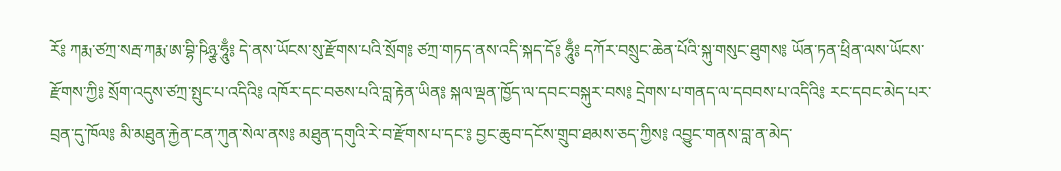རོ༔ ཀརྨ་ཙཀྲ་སརྦ་ཀརྨ་ཨ་བྷི་ཥིཉྩ་ཧཱུྃ༔ དེ་ནས་ཡོངས་སུ་རྫོགས་པའི་སྲོག༔ ཙཀྲ་གཏད་ནས་འདི་སྐད་དོ༔ ཧཱུྃ༔ དཀོར་བསྲུང་ཆེན་པོའི་སྐུ་གསུང་ཐུགས༔ ཡོན་ཏན་ཕྲིན་ལས་ཡོངས་རྫོགས་ཀྱི༔ སྲོག་འདུས་ཙཀྲ་སྤུང་པ་འདིའི༔ འཁོར་དང་བཅས་པའི་བླ་རྟེན་ཡིན༔ སྐལ་ལྡན་ཁྱོད་ལ་དབང་བསྐུར་བས༔ དྲེགས་པ་གནད་ལ་དབབས་པ་འདིའི༔ རང་དབང་མེད་པར་བྲན་དུ་ཁོལ༔ མི་མཐུན་རྐྱེན་ངན་ཀུན་སེལ་ནས༔ མཐུན་དགུའི་རེ་བ་རྫོགས་པ་དང་༔ བྱང་ཆུབ་དངོས་གྲུབ་ཐམས་ཅད་ཀྱིས༔ འབྱུང་གནས་བླ་ན་མེད་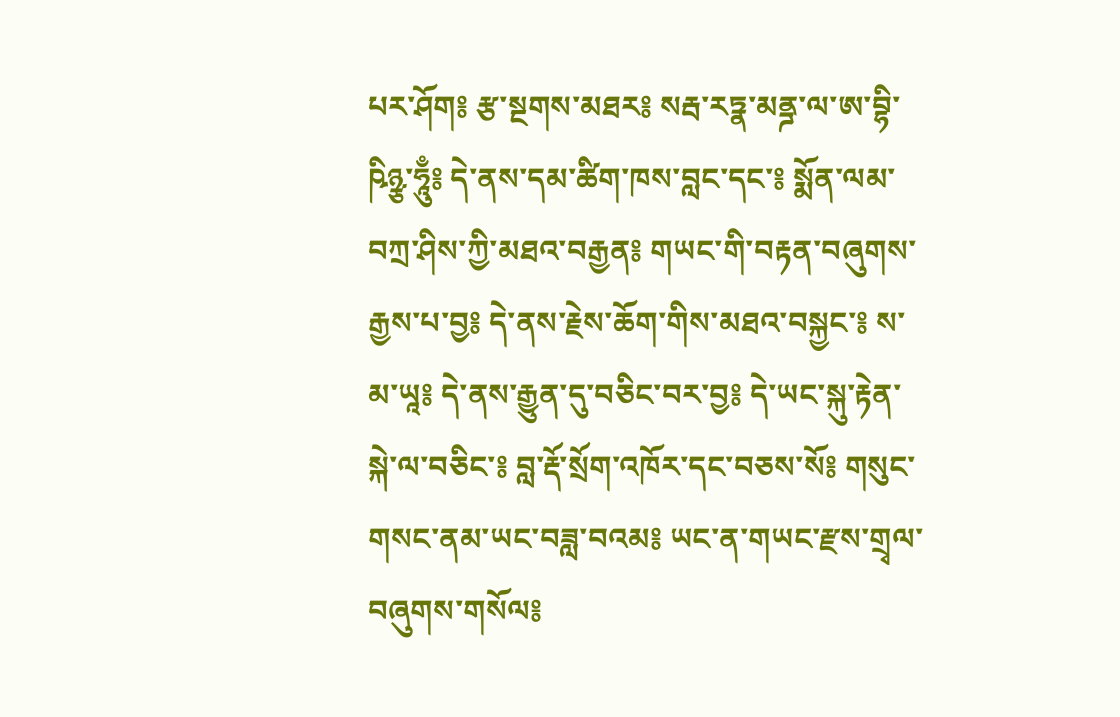པར་ཤོག༔ རྩ་སྔགས་མཐར༔ སརྦ་རཏྣ་མནྜ་ལ་ཨ་བྷི་ཥིཉྩ་ཧཱུྃ༔ དེ་ནས་དམ་ཚིག་ཁས་བླང་དང་༔ སྨོན་ལམ་བཀྲ་ཤིས་ཀྱི་མཐའ་བརྒྱན༔ གཡང་གི་བརྟན་བཞུགས་རྒྱས་པ་བྱ༔ དེ་ནས་རྗེས་ཆོག་གིས་མཐའ་བསྐྱང་༔ ས་མ་ཡཱ༔ དེ་ནས་རྒྱུན་དུ་བཅིང་བར་བྱ༔ དེ་ཡང་སྐུ་རྟེན་སྐེ་ལ་བཅིང་༔ བླ་རྡོ་སྲོག་འཁོར་དང་བཅས་སོ༔ གསུང་གསང་ནམ་ཡང་བཟླ་བའམ༔ ཡང་ན་གཡང་རྫས་གྲྭལ་བཞུགས་གསོལ༔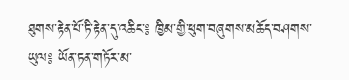ཐུགས་རྟེན་པོ་ཏི་རྟེན་དུ་འཆིང་༔ ཁྱིམ་གྱི་ཕུག་བཞུགས་མཆོད་བཤགས་ཡུལ༔ ཡོན་ཏན་གཏོར་མ་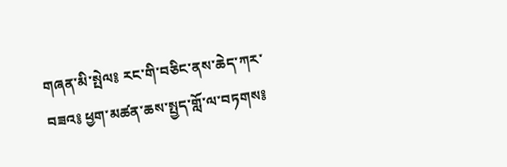གཞན་མི་སྤེལ༔ རང་གི་བཅིང་ནས་ཆེད་ཀར་བཟའ༔ ཕྱག་མཚན་ཆས་སྤྱད་གློ་ལ་བཏགས༔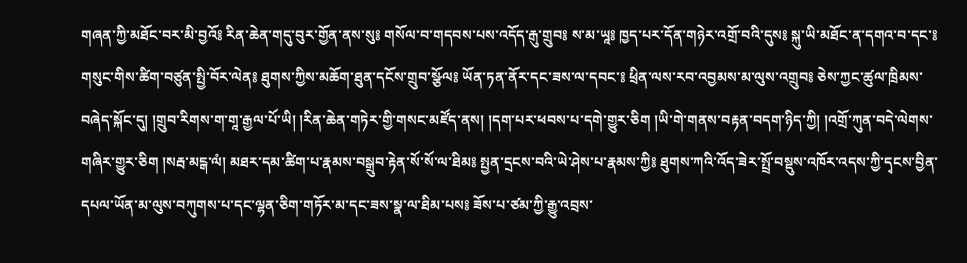གཞན་ཀྱི་མཐོང་བར་མི་བྱའོ༔ རིན་ཆེན་གདུ་བུར་གྱོན་ནས་སུ༔ གསོལ་བ་གདབས་པས་འདོད་རྒུ་གྲུབ༔ ས་མ་ཡཱ༔ ཁྱད་པར་དོན་གཉེར་འགྲོ་བའི་དུས༔ སྐུ་ཡི་མཐོང་ན་དགའ་བ་དང་༔ གསུང་གིས་ཚིག་བཙུན་སྤྱི་བོར་ལེན༔ ཐུགས་ཀྱིས་མཆོག་ཐུན་དངོས་གྲུབ་སྩོལ༔ ཡོན་ཏན་ནོར་དང་ཟས་ལ་དབང་༔ ཕྲིན་ལས་རབ་འབྱམས་མ་ལུས་འགྲུབ༔ ཅེས་ཀྱང་ཚུལ་ཁྲིམས་བཞེད་སྐོང་དུ། །གྲུབ་རིགས་ག་གཱ་རྒྱལ་པོ་ཡི། །རིན་ཆེན་གཏེར་གྱི་གསང་མཛོད་ནས། །དག་པར་ཕབས་པ་དགེ་གྱུར་ཅིག །ཡི་གེ་གནས་བརྟན་བདག་ཉིད་ཀྱི། །འགྲོ་ཀུན་བདེ་ལེགས་གཞིར་གྱུར་ཅིག །སརྦ་མངྒ་ལཾ། མཐར་དམ་ཚིག་པ་རྣམས་བསྒྲུབ་རྟེན་སོ་སོ་ལ་ཐིམ༔ སྤྱན་དྲངས་བའི་ཡེ་ཤེས་པ་རྣམས་ཀྱི༔ ཐུགས་ཀའི་འོད་ཟེར་སྤྲོ་བསྡུས་འཁོར་འདས་ཀྱི་དྭངས་བྱིན་དཔལ་ཡོན་མ་ལུས་བཀུགས་པ་དང་ལྷན་ཅིག་གཏོར་མ་དང་ཟས་སྣ་ལ་ཐིམ་པས༔ ཟོས་པ་ཙམ་ཀྱི་རྒྱུ་འབྲས་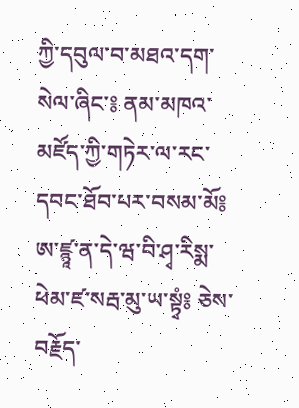ཀྱི་དབུལ་བ་མཐའ་དག་སེལ་ཞིང་༔ ནམ་མཁའ་མཛོད་ཀྱི་གཏེར་ལ་རང་དབང་ཐོབ་པར་བསམ་མོ༔ ཨ་ཛྙཱ་ན་དེ་ཝ་བི་ཤྭ་རིསྨ་ཕེམ་ཛ་སརྦ་མུ་ཡ་སྟྭཾ༔ ཅེས་བརྗོད་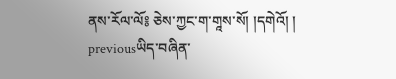ནས་རོལ་ལོ༔ ཅེས་ཀྱང་ག་གཱས་སོ། །དགེའོ། །
previousཡིད་བཞིན་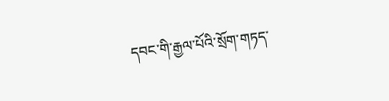དབང་གི་རྒྱལ་པོའི་སྲོག་གཏད་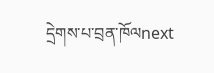དྲེགས་པ་བྲན་ཁོལnext